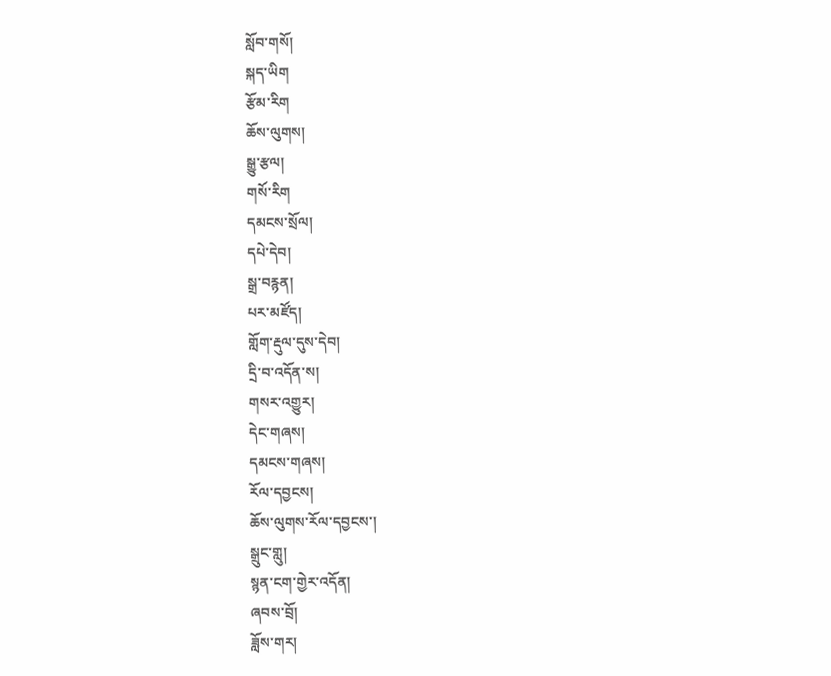སློབ་གསོ།
སྐད་ཡིག
རྩོམ་རིག
ཆོས་ལུགས།
སྒྱུ་རྩལ།
གསོ་རིག
དམངས་སྲོལ།
དཔེ་དེབ།
སྒྲ་བརྙན།
པར་མཛོད།
གློག་རྡུལ་དུས་དེབ།
དྲི་བ་འདོན་ས།
གསར་འགྱུར།
དེང་གཞས།
དམངས་གཞས།
རོལ་དབྱངས།
ཆོས་ལུགས་རོལ་དབྱངས་།
སྒྲུང་གླུ།
སྙན་ངག་གྱེར་འདོན།
ཞབས་བྲོ།
ཟློས་གར།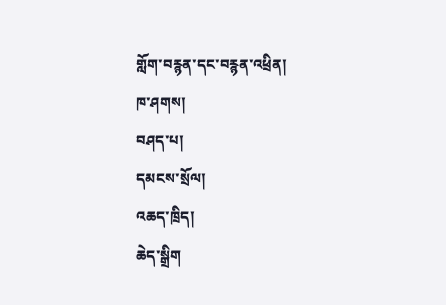གློག་བརྙན་དང་བརྙན་འཕྲིན།
ཁ་ཤགས།
བཤད་པ།
དམངས་སྲོལ།
འཆད་ཁྲིད།
ཆེད་སྒྲིག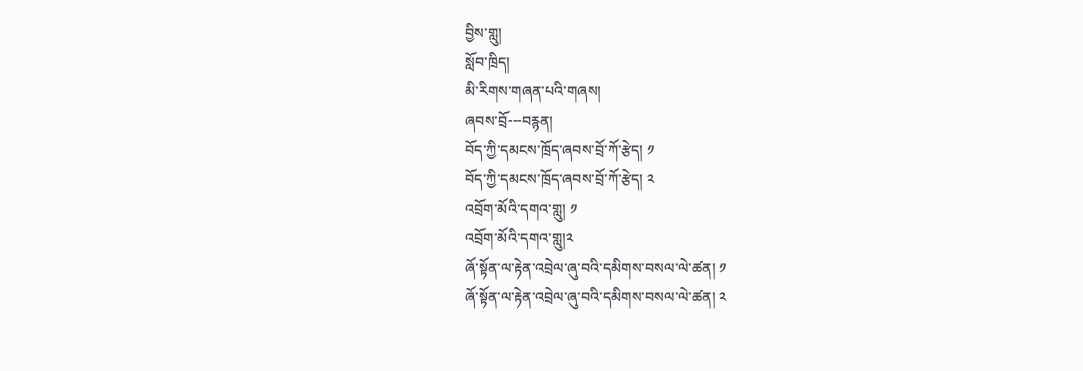བྱིས་གླུ།
སློབ་ཁྲིད།
མི་རིགས་གཞན་པའི་གཞས།
ཞབས་བྲོ---བརྙན།
བོད་ཀྱི་དམངས་ཁྲོད་ཞབས་བྲོ་ཀོ་རྩེད། ༡
བོད་ཀྱི་དམངས་ཁྲོད་ཞབས་བྲོ་ཀོ་རྩེད། ༢
འབྲོག་མོའི་དགའ་གླུ། ༡
འབྲོག་མོའི་དགའ་གླུ།༢
ཞོ་སྟོན་ལ་རྟེན་འབྲེལ་ཞུ་བའི་དམིགས་བསལ་ལེ་ཚན། ༡
ཞོ་སྟོན་ལ་རྟེན་འབྲེལ་ཞུ་བའི་དམིགས་བསལ་ལེ་ཚན། ༢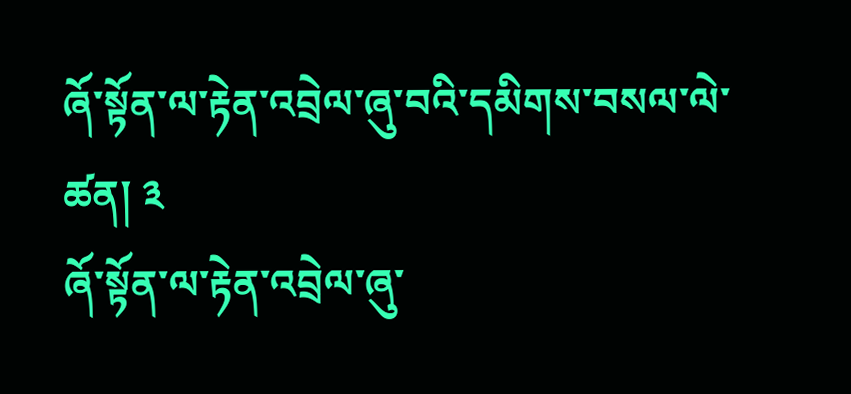ཞོ་སྟོན་ལ་རྟེན་འབྲེལ་ཞུ་བའི་དམིགས་བསལ་ལེ་ཚན། ༣
ཞོ་སྟོན་ལ་རྟེན་འབྲེལ་ཞུ་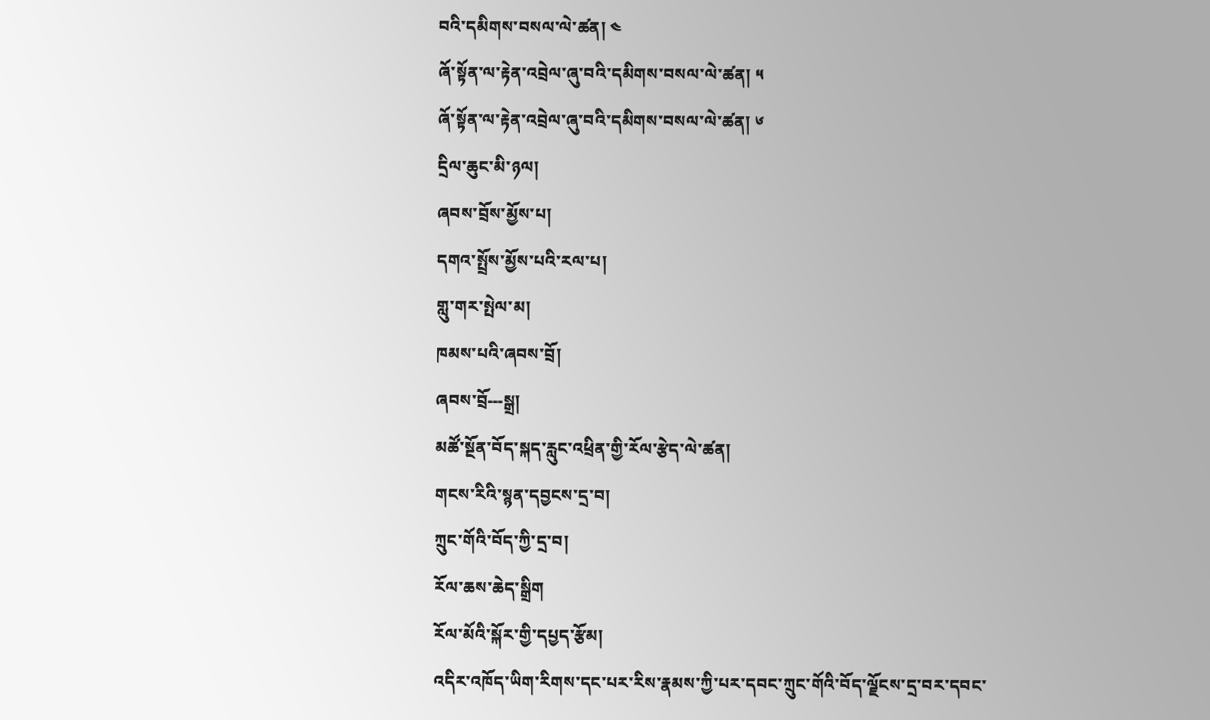བའི་དམིགས་བསལ་ལེ་ཚན། ༤
ཞོ་སྟོན་ལ་རྟེན་འབྲེལ་ཞུ་བའི་དམིགས་བསལ་ལེ་ཚན། ༥
ཞོ་སྟོན་ལ་རྟེན་འབྲེལ་ཞུ་བའི་དམིགས་བསལ་ལེ་ཚན། ༦
དྲིལ་ཆུང་མི་ཉལ།
ཞབས་བྲོས་མྱོས་པ།
དགའ་སྤྲོས་མྱོས་པའི་རལ་པ།
གླུ་གར་སྤེལ་མ།
ཁམས་པའི་ཞབས་བྲོ།
ཞབས་བྲོ---སྒྲ།
མཚོ་སྔོན་བོད་སྐད་རླུང་འཕྲིན་གྱི་རོལ་རྩེད་ལེ་ཚན།
གངས་རིའི་སྙན་དབྱངས་དྲ་བ།
ཀྲུང་གོའི་བོད་ཀྱི་དྲ་བ།
རོལ་ཆས་ཆེད་སྒྲིག
རོལ་མོའི་སྐོར་གྱི་དཔྱད་རྩོམ།
འདིར་འཁོད་ཡིག་རིགས་དང་པར་རིས་རྣམས་ཀྱི་པར་དབང་ཀྲུང་གོའི་བོད་ལྗོངས་དྲ་བར་དབང་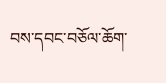བས་དབང་བཅོལ་ཆོག་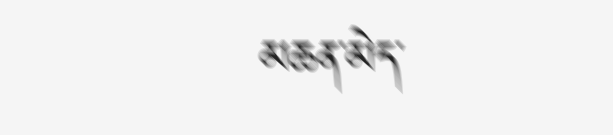མཆན་མེད་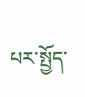པར་སྤྱོད་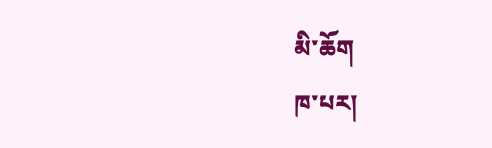མི་ཆོག
ཁ་པར།